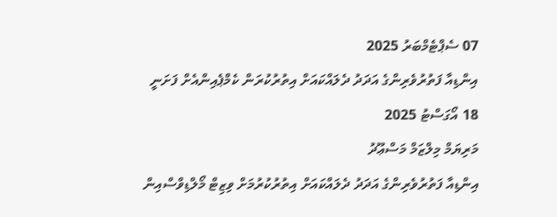07 ސެޕްޓެމްބަރު 2025
އިންޑިއާ ފަތުރުވެރިންގެ އަދަދު ދެލައްކައަށް އިތުރުކުރަން ކެމްޕެއިންއެށް ފަށަނީ
18 އޯގަސްޓު 2025
މަރިޔަމް މިލްޒަމް މަސްޢޫދު
އިންޑިއާ ފަތުރުވެރިންގެ އަދަދު ދެލައްކައަށް އިތުރުކުރުމަށް ވިޒިޓް މޯލްޑިވްސްއިން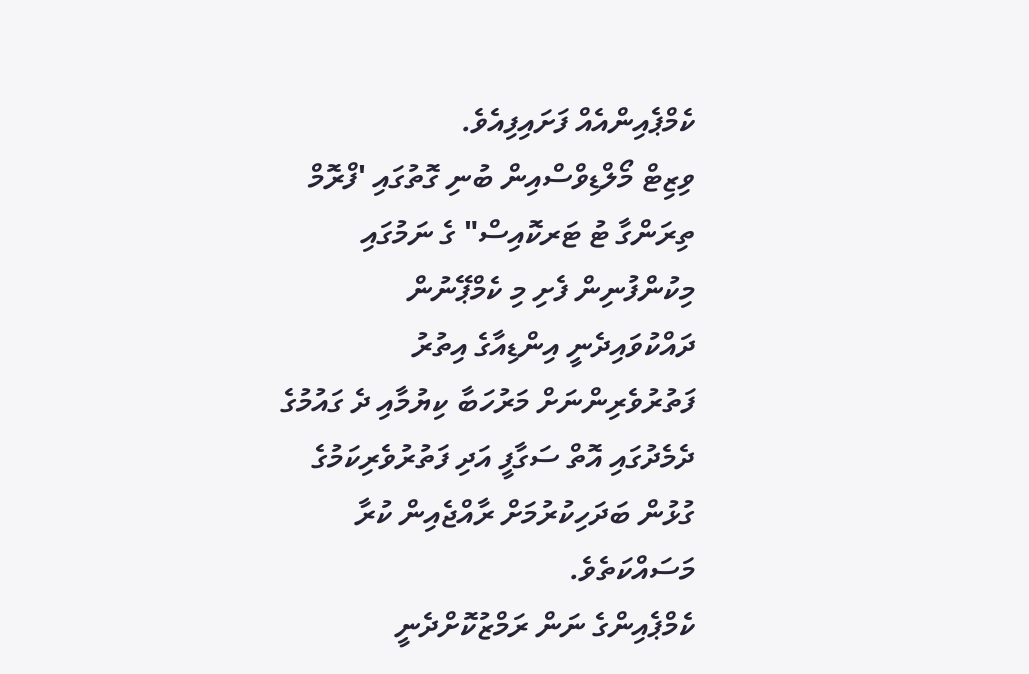ކެމްޕެއިންއެއް ފަށައިފިއެވެ.
ވިޒިޓް މޯލްޑިވްސްއިން ބުނި ގޮތުގައި 'ފްރޮމް ތިރަންގާ ޓު ޓަރކޮއިސް" ގެ ނަމުގައި މިކުންފުނިން ފެށި މި ކެމްޕޭނުން ދައްކުވައިދެނީ އިންޑިއާގެ އިތުރު ފަތުރުވެރިންނަށް މަރުހަބާ ކިޔުމާއި ދެ ގައުމުގެ ދެމެދުގައި އޮތް ސަގާފީ އަދި ފަތުރުވެރިކަމުގެ ގުޅުން ބަދަހިކުރުމަށް ރާއްޖެއިން ކުރާ މަސައްކަތެވެ.
ކެމްޕެއިންގެ ނަން ރަމްޒުކޮށްދެނީ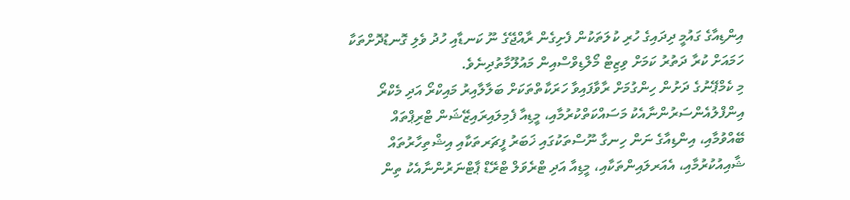އިންޑިއާގެ ގައުމީ ދިދައިގެ ހުރި ކުލަތަކުން ފެށިގެން ރާއްޖޭގެ ނޫ ކަނޑާއި ހުދު ވެލި ގޮނޑުދޮށްތަކާ ހަމައަށް ކުރާ ދަތުރު ކަމަށް ވިޒިޓް މޯލްޑިވްސްއިން މައުލޫމާތުދިނެވެ.
މި ކެމްޕޭނުގެ ދަށުން ހިންގުމަށް ރާވާފައިވާ ހަރަކާތްތަކަށް ބަލާލާއިރު މައިކްރޯ އަދި މެކްރޯ އިންފްލުއެންސަރުންނާއެކު މަސައްކަތްކުރުމާއި، މީޑިއާ ފެމިލައިރައިޒޭޝަން ޓްރިޕްތައް ބޭއްވުމާއި، އިންޑިއާގެ ނަން ހިނގާ ނޫސްތަކުގައި ޚަބަރު ފީޗަރތަކާއި އިޝްތިހާރުތައް ޝާއިއުކުރުމާއި، އެއަރލައިންތަކާއި، މީޑިއާ އަދި ޓްރެވަލް ޓްރޭޑް ޕާޓްނަރުންނާއެކު ތިން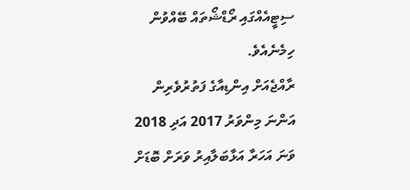ސިޓީއެއްގައި ރޯޑްޝޯތައް ބޭއްވުން ހިމެނެއެވެ.
ރާއްޖެއަށް އިންޑިއާގެ ފަތުރުވެރިން އަންނަ މިންވަރު 2017 އަދި 2018 ވަނަ އަހަރާ އަޅާބަލާއިރު ވަރަށް ބޮޑަށް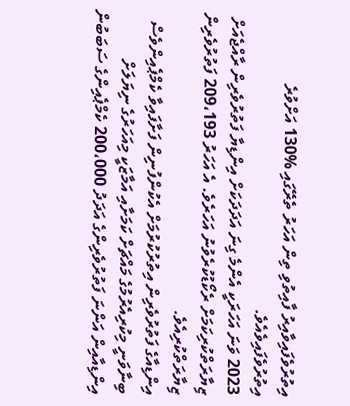އިތުރުވެފައިވާއިރު ފާއިތުވި ތިން އަހަރު ތެރޭގައި %130 އަށްވުރެ އިތުރުވެފައިވެއެވެ.
2023 ވަނަ އަހަރަކީ އެންމެ ގިނަ އަދަދަކަށް އިންޑިޔާ ފަތުރުވެރިން ރާއްޖެއަށް ޒިޔާރަތްކުރިކަމަށް ރެކޯޑުކުރެވުނު އަހަރެވެ. އެ އަހަރު 209،193 ފަތުރުވެރިން ޒިޔާރަތްކުރިއެވެ.
އިންޑިއާގެ ފަތުރުވެރިން އިތުރުކުރުމަށް އެކުންފުނިން ފަށާފައިވާ ކެމްޕެއިންވެސް ބިނާވަނީ މިކުރިއެރުމުގެ މައްޗަށް ކަމަށާއި އަމާޒަކީ މިއަހަރުގެ ނިޔަލަށް އިންޑިއާއިން އަންނަ ފަތުރުވެރިންގެ އަދަދު 200،000 ކެމްޕެއިންގެ ސަބަބުން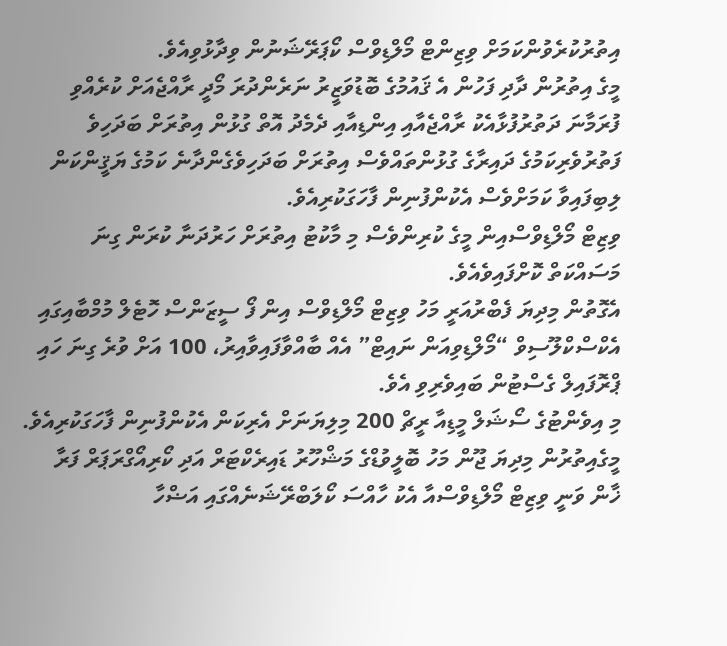އިތުރުކުރެވުންކަމަށް ވިޒިންޓް މޯލްޑިވްސް ކޯޕަރޭޝަނުން ވިދާޅުވިއެވެ.
މީގެ އިތުރުން ދާދި ފަހުން އެ ޤައުމުގެ ބޮޑުވަޒީރު ނަރެންދުރަ މޯދީ ރާއްޖެއަށް ކުރެއްވި ފުރަމާނަ ދަތުރުފުޅާއެކު ރާއްޖެއާއި އިންޑިއާއި ދެމެދު އޮތް ގުޅުން އިތުރަށް ބަދަހިވެ ފަތުރުވެރިކަމުގެ ދައިރާގެ ގުޅުންތައްވެސް އިތުރަށް ބަދަހިވެގެންދާނެ ކަމުގެ ޔަޤީންކަން ލިބިފައިވާ ކަމަށްވެސް އެކުންފުނިން ފާހަގަކުރިއެވެ.
ވިޒިޓް މޯލްޑިވްސްއިން މީގެ ކުރިންވެސް މި މާކުޓު އިތުރަށް ހަރުދަނާ ކުރަން ގިނަ މަސައްކަތް ކޮށްފައިވެއެވެ.
އެގޮތުން މިދިޔަ ފެބްރުއަރީ މަހު ވިޒިޓް މޯލްޑިވްސް އިން ފޯ ސީޒަންސް ހޮޓެލް މުމްބާއިގައި އެކްސްކްލޫސިވް “މޯލްޑިވިއަން ނައިޓް” އެއް ބާއްވާފައިވާއިރު، 100 އަށް ވުރެ ގިނަ ހައި ޕްރޮފައިލް ގެސްޓުން ބައިވެރިވި އެވެ.
މި އިވެންޓުގެ ސޯޝަލް މީޑިއާ ރީޗް 200 މިލިޔަނަށް އެރިކަން އެކުންފުނިން ފާހަގަކުރިއެވެ.
މީގެއިތުރުން މިދިޔަ ޖޫން މަހު ބޮލީވުޑްގެ މަޝްހޫރު ޑައިރެކްޓަރް އަދި ކޯރިއޯގްރަޕަރް ފަރާ ޚާން ވަނީ ވިޒިޓް މޯލްޑިވްސްއާ އެކު ހާއްސަ ކޯލަބްރޭޝަނެއްގައި އަޟްހާ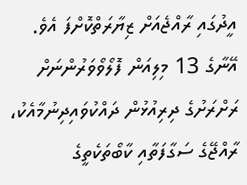އީދުގައި ރާއްޖެއަށް ޒިޔާރަތްކޮށްފަ އެވެ.
އޭނާގެ 13 މިލިއަން ފޮލޯވޯވަރުންނަށް ރަށްރަށުގެ ދިރިއުޅުން ދައްކުވައިދިނުމާއެކު، ރާއްޖޭގެ ސަގާފަތާއި ކާބޯތަކެތީގެ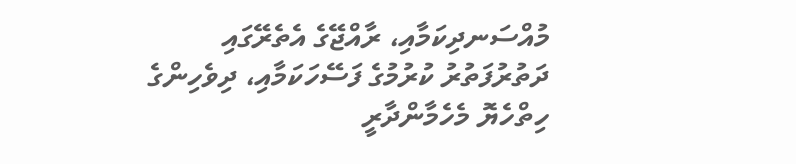މުއްސަނދިކަމާއި، ރާއްޖޭގެ އެތެރޭގައި ދަތުރުފަތުރު ކުރުމުގެ ފަސޭހަކަމާއި، ދިވެހިންގެ ހިތްހެޔޮ މެހެމާންދާރީ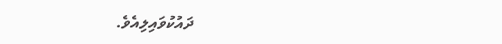ދައުކުވައިލިއެވެ.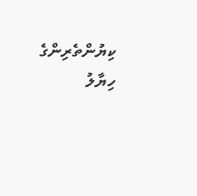ކިޔުންތެރިންގެ ހިޔާލު